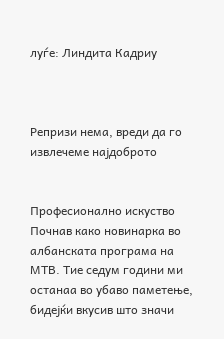луѓе: Линдита Кадриу



Репризи нема, вреди да го извлечеме најдоброто


Професионално искуство
Почнав како новинарка во албанската програма на МТВ. Тие седум години ми останаа во убаво паметење, бидејќи вкусив што значи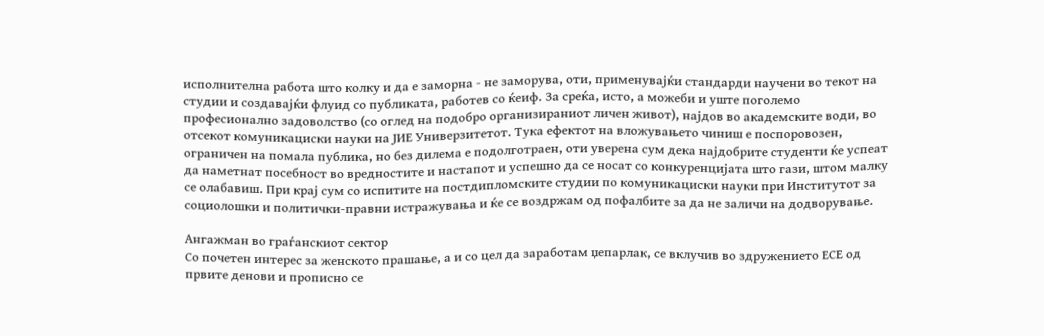исполнителна работа што колку и да е заморна - не заморува, оти, применувајќи стандарди научени во текот на студии и создавајќи флуид со публиката, работев со ќеиф. За среќа, исто, а можеби и уште поголемо професионално задоволство (со оглед на подобро организираниот личен живот), најдов во академските води, во отсекот комуникациски науки на ЈИЕ Универзитетот. Тука ефектот на вложувањето чиниш е поспоровозен, ограничен на помала публика, но без дилема е подолготраен, оти уверена сум дека најдобрите студенти ќе успеат да наметнат посебност во вредностите и настапот и успешно да се носат со конкуренцијата што гази, штом малку се олабавиш. При крај сум со испитите на постдипломските студии по комуникациски науки при Институтот за социолошки и политички-правни истражувања и ќе се воздржам од пофалбите за да не заличи на додворување.

Ангажман во граѓанскиот сектор
Со почетен интерес за женското прашање, а и со цел да заработам џепарлак, се вклучив во здружението ЕСЕ од првите денови и прописно се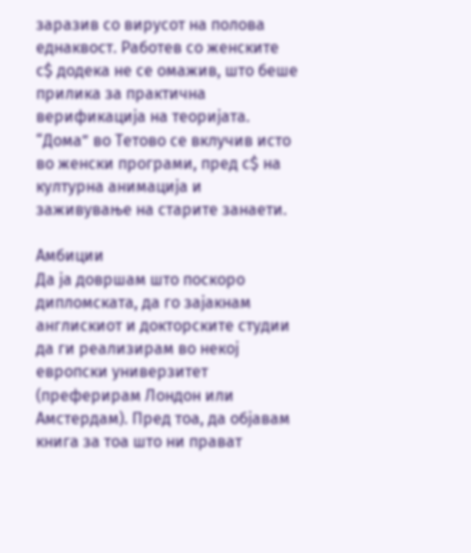заразив со вирусот на полова еднаквост. Работев со женските с$ додека не се омажив, што беше прилика за практична верификација на теоријата. “Дома” во Тетово се вклучив исто во женски програми, пред с$ на културна анимација и заживување на старите занаети.

Амбиции
Да ја довршам што поскоро дипломската, да го зајакнам англискиот и докторските студии да ги реализирам во некој европски универзитет (преферирам Лондон или Амстердам). Пред тоа, да објавам книга за тоа што ни прават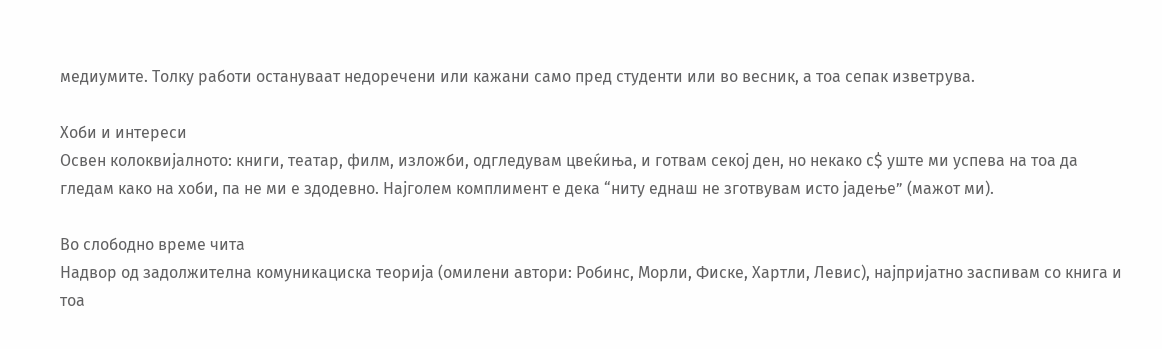медиумите. Толку работи остануваат недоречени или кажани само пред студенти или во весник, а тоа сепак изветрува.

Хоби и интереси
Освен колоквијалното: книги, театар, филм, изложби, одгледувам цвеќиња, и готвам секој ден, но некако с$ уште ми успева на тоа да гледам како на хоби, па не ми е здодевно. Најголем комплимент е дека “ниту еднаш не зготвувам исто јадење” (мажот ми).

Во слободно време чита
Надвор од задолжителна комуникациска теорија (омилени автори: Робинс, Морли, Фиске, Хартли, Левис), најпријатно заспивам со книга и тоа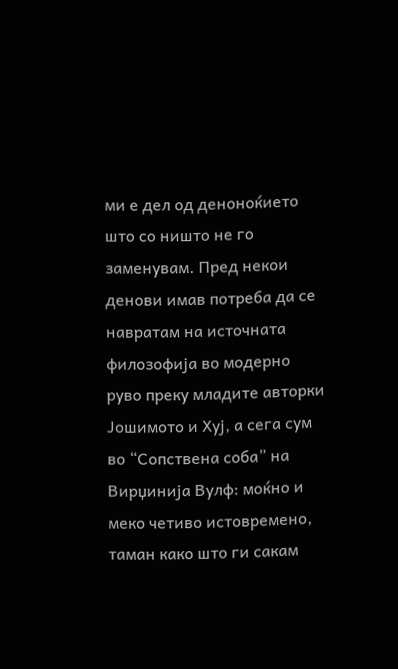ми е дел од деноноќието што со ништо не го заменувам. Пред некои денови имав потреба да се навратам на источната филозофија во модерно руво преку младите авторки Јошимото и Хуј, а сега сум во “Сопствена соба” на Вирџинија Вулф: моќно и меко четиво истовремено, таман како што ги сакам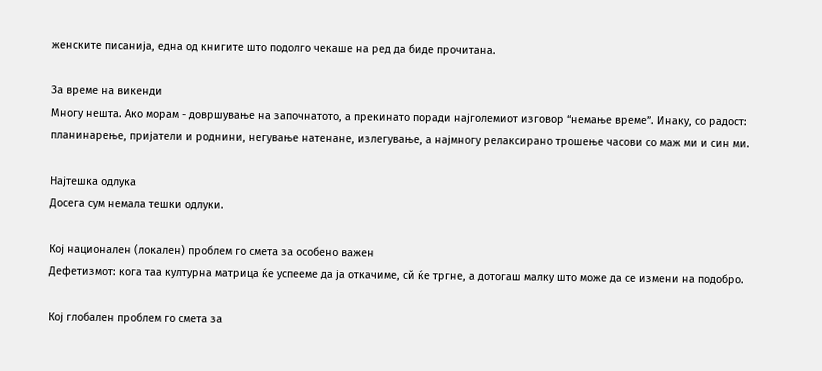женските писанија, една од книгите што подолго чекаше на ред да биде прочитана.

За време на викенди
Многу нешта. Ако морам - довршување на започнатото, а прекинато поради најголемиот изговор “немање време”. Инаку, со радост: планинарење, пријатели и роднини, негување натенане, излегување, а најмногу релаксирано трошење часови со маж ми и син ми.

Најтешка одлука
Досега сум немала тешки одлуки.

Кој национален (локален) проблем го смета за особено важен
Дефетизмот: кога таа културна матрица ќе успееме да ја откачиме, сй ќе тргне, а дотогаш малку што може да се измени на подобро.

Кој глобален проблем го смета за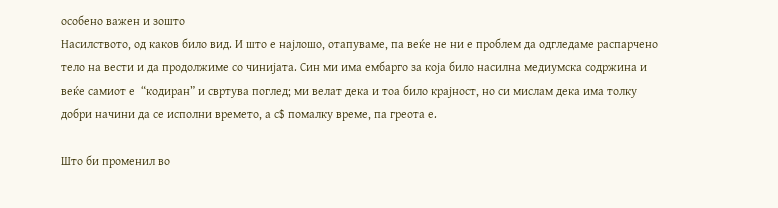особено важен и зошто
Насилството, од каков било вид. И што е најлошо, отапуваме, па веќе не ни е проблем да одгледаме распарчено тело на вести и да продолжиме со чинијата. Син ми има ембарго за која било насилна медиумска содржина и веќе самиот е  “кодиран” и свртува поглед; ми велат дека и тоа било крајност, но си мислам дека има толку добри начини да се исполни времето, а с$ помалку време, па греота е.

Што би променил во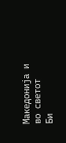Македонија и во светот
Би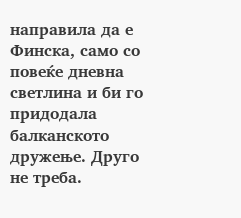направила да е Финска, само со повеќе дневна светлина и би го придодала балканското дружење. Друго не треба.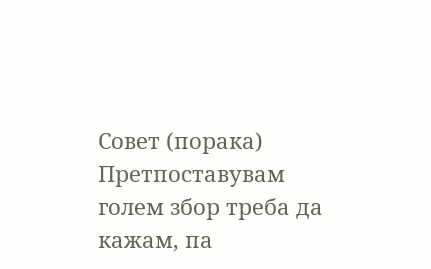Совет (порака)
Претпоставувам голем збор треба да кажам, па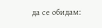да се обидам: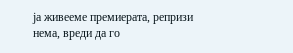ја живееме премиерата, репризи нема, вреди да го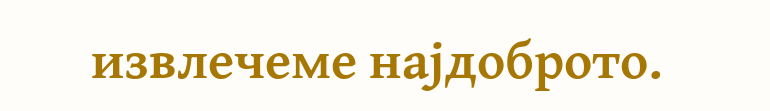извлечеме најдоброто.